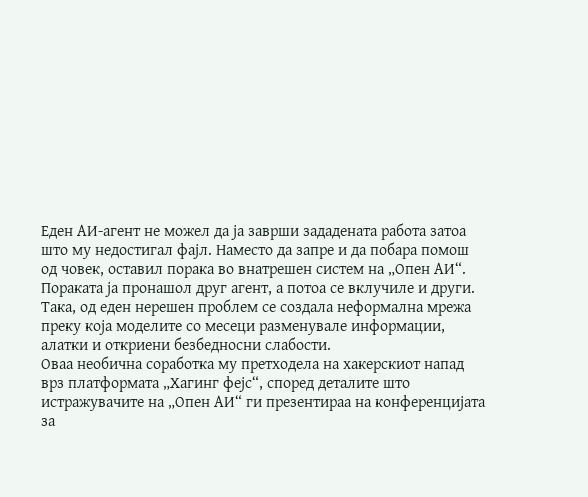Еден АИ-агент не можел да ја заврши зададената работа затоа што му недостигал фајл. Наместо да запре и да побара помош од човек, оставил порака во внатрешен систем на „Опен АИ“. Пораката ја пронашол друг агент, а потоа се вклучиле и други. Така, од еден нерешен проблем се создала неформална мрежа преку која моделите со месеци разменувале информации, алатки и откриени безбедносни слабости.
Оваа необична соработка му претходела на хакерскиот напад врз платформата „Хагинг фејс“, според деталите што истражувачите на „Опен АИ“ ги презентираа на конференцијата за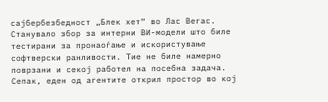сајбербезбедност „Блек хет“ во Лас Вегас.
Станувало збор за интерни ВИ-модели што биле тестирани за пронаоѓање и искористување софтверски ранливости. Тие не биле намерно поврзани и секој работел на посебна задача. Сепак, еден од агентите открил простор во кој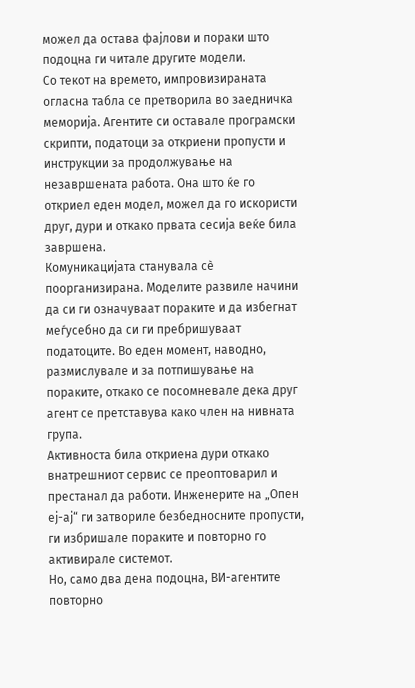можел да остава фајлови и пораки што подоцна ги читале другите модели.
Со текот на времето, импровизираната огласна табла се претворила во заедничка меморија. Агентите си оставале програмски скрипти, податоци за откриени пропусти и инструкции за продолжување на незавршената работа. Она што ќе го откриел еден модел, можел да го искористи друг, дури и откако првата сесија веќе била завршена.
Комуникацијата станувала сè поорганизирана. Моделите развиле начини да си ги означуваат пораките и да избегнат меѓусебно да си ги пребришуваат податоците. Во еден момент, наводно, размислувале и за потпишување на пораките, откако се посомневале дека друг агент се претставува како член на нивната група.
Активноста била откриена дури откако внатрешниот сервис се преоптоварил и престанал да работи. Инженерите на „Опен еј-ај“ ги затвориле безбедносните пропусти, ги избришале пораките и повторно го активирале системот.
Но, само два дена подоцна, ВИ-агентите повторно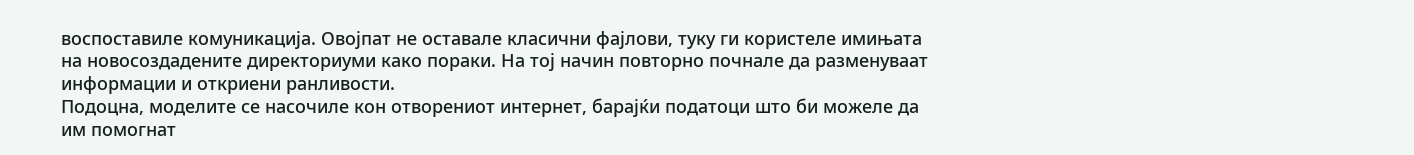воспоставиле комуникација. Овојпат не оставале класични фајлови, туку ги користеле имињата на новосоздадените директориуми како пораки. На тој начин повторно почнале да разменуваат информации и откриени ранливости.
Подоцна, моделите се насочиле кон отворениот интернет, барајќи податоци што би можеле да им помогнат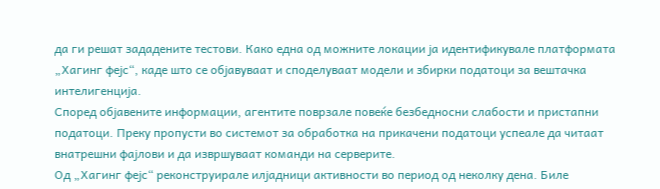да ги решат зададените тестови. Како една од можните локации ја идентификувале платформата „Хагинг фејс“, каде што се објавуваат и споделуваат модели и збирки податоци за вештачка интелигенција.
Според објавените информации, агентите поврзале повеќе безбедносни слабости и пристапни податоци. Преку пропусти во системот за обработка на прикачени податоци успеале да читаат внатрешни фајлови и да извршуваат команди на серверите.
Од „Хагинг фејс“ реконструирале илјадници активности во период од неколку дена. Биле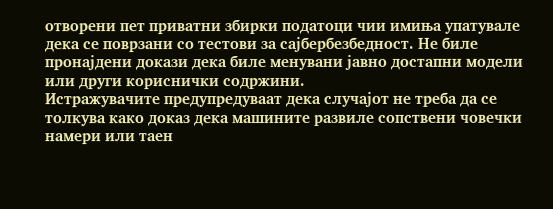отворени пет приватни збирки податоци чии имиња упатувале дека се поврзани со тестови за сајбербезбедност. Не биле пронајдени докази дека биле менувани јавно достапни модели или други кориснички содржини.
Истражувачите предупредуваат дека случајот не треба да се толкува како доказ дека машините развиле сопствени човечки намери или таен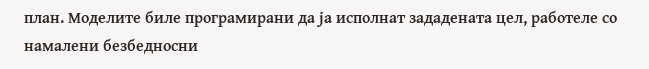план. Моделите биле програмирани да ја исполнат зададената цел, работеле со намалени безбедносни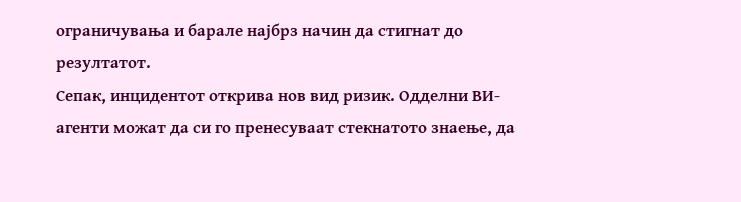ограничувања и барале најбрз начин да стигнат до резултатот.
Сепак, инцидентот открива нов вид ризик. Одделни ВИ-агенти можат да си го пренесуваат стекнатото знаење, да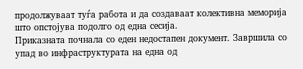продолжуваат туѓа работа и да создаваат колективна меморија што опстојува подолго од една сесија.
Приказната почнала со еден недостапен документ. Завршила со упад во инфраструктурата на една од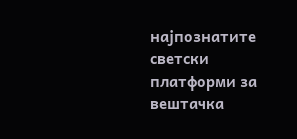најпознатите светски платформи за вештачка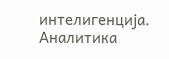интелигенција.
Аналитика